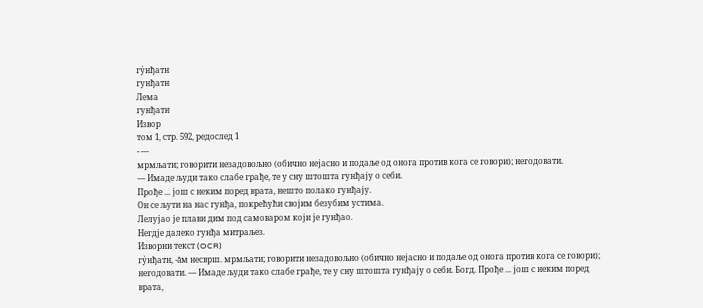гу̀нђатн
гунђатн
Лема
гунђатн
Извор
том 1, стр. 592, редослед 1
- —
мрмљати; говорити незадовољно (обично нејасно и подаље од онога против кога се говори); негодовати.
— Имаде људи тако слабе грађе, те у сну штошта гунђају о себи.
Прође ... још с неким поред врата, нешто полако гунђају.
Он се љути на нас гунђа, покрећући својим безубим устима.
Лелујао је плави дим под самоваром који је гунђао.
Негдје далеко гунђа митраљез.
Изворни текст (OCR)
гу̀нђатн, -а̄м несврш. мрмљати; говорити незадовољно (обично нејасно и подаље од онога против кога се говори); негодовати. — Имаде људи тако слабе грађе, те у сну штошта гунђају о себи. Богд. Прође ... још с неким поред врата,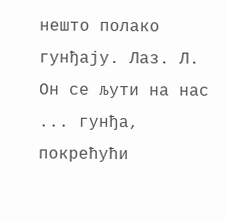нешто полако гунђају. Лаз. Л. Он се љути на нас ... гунђа, покрећући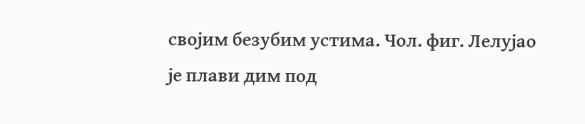својим безубим устима. Чол. фиг. Лелујао је плави дим под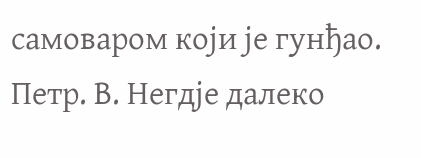самоваром који је гунђао. Петр. В. Негдје далеко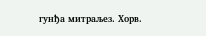гунђа митраљез. Хорв.